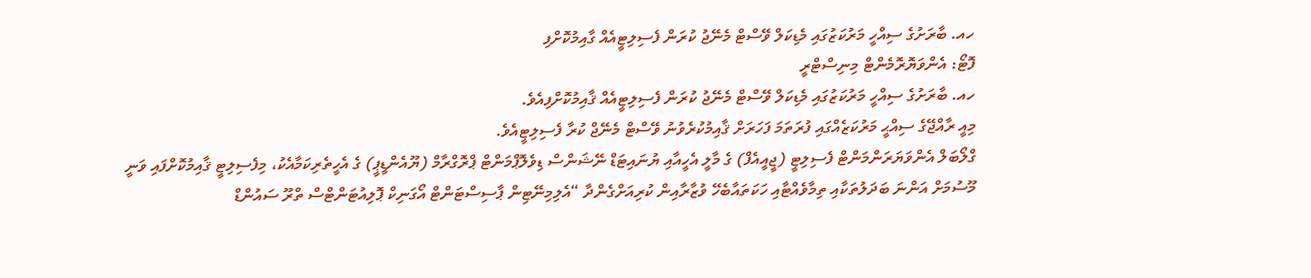ހއ. ބާރަށުގެ ސިއްހީ މަރުކަޒުގައި މެޑިކަލް ވޭސްޓް މެނޭޖު ކުރަން ފެސިލިޓީއެއް ގާއިމުކޮށްފި
ފޮޓޯ: އެންވަޔޮރޮމެންޓް މިނިސްޓްރީ
ހއ. ބާރަށުގެ ސިއްހީ މަރުކަޒުގައި މެޑިކަލް ވޭސްޓް މެނޭޖު ކުރަން ފެސިލިޓީއެއް ޤާއިމުކޮށްފިއެވެ.
މިއީ ރާއްޖޭގެ ސިއްޙީ މަރުކަޒެއްގައި ފުރަތަމަ ފަހަރަށް ޤާއިމުކުރެވުނު ވޭސްޓް މެނޭޖް ކުރާ ފެސިލިޓީއެވެ.
ގްލޯބަލް އެންވަޔަރަންމަންޓް ފެސިލިޓީ (ޖީއީއެފް) ގެ މާލީ އެހީއާއި ޔުނައިޓަޑް ނޭޝަންސް ޑިވެލޮޕްމަންޓް ޕްރޮގްރާމް (ޔޫއެންޑީޕީ) ގެ އެހީތެރިކަމާއެކު، މިފެސިލިޓީ ޤާއިމުކޮށްފައި ވަނީ މޫސުމަށް އަންނަ ބަދަލުތަކާއި ތިމާވެއްޓާއި ހަކަތައާބެހޭ ވުޒާރާއިން ކުރިއަށްގެންދާ “އެލިމިނޭޓިން ޕާސިސްޓަންޓް އޯގަނިކް ޕޮލިއުޓަންޓްސް ތްރޫ ސައުންޑް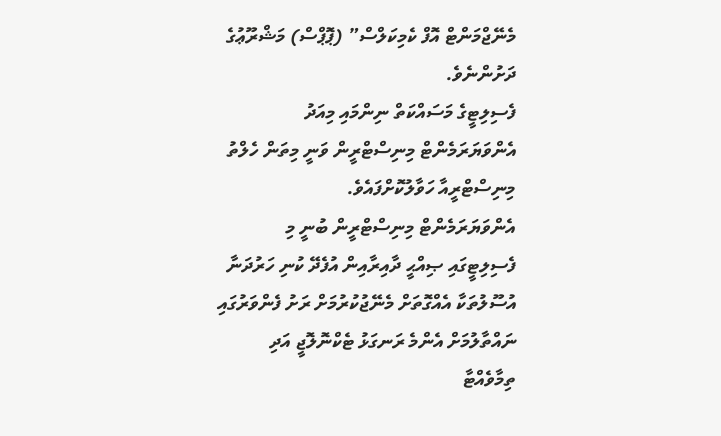މެނޭޖްމަންޓް އޮފް ކެމިކަލްސް” (ޕޮޕްސް) މަޝްރޫޢުގެ ދަށުންނެވެ.
ފެސިލިޓީގެ މަސައްކަތް ނިންމައި މިއަދު އެންވަޔަރަމެންޓް މިނިސްޓްރީން ވަނީ މިތަން ހެލްތު މިނިސްޓްރީއާ ހަވާލުކޮށްފައެވެ.
އެންވަޔަރަމެންޓް މިނިސްޓްރީން ބުނީ މި ފެސިލިޓީގައި ޞިއްޙީ ދާއިރާއިން އުފެދޭ ކުނި ހަރުދަނާ އުސޫލުތަކާ އެއްގޮތަށް މެނޭޖުކުރުމަށް ރަށު ފެންވަރުގައި ނައްތާލުމަށް އެންމެ ރަނގަޅު ޓެކްނޮލޮޖީ އަދި ތިމާވެއްޓާ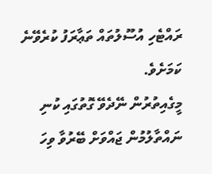ރައްޓެހި އުސޫލުތައް ތަޢާރަފު ކުރެވޭނެ ކަމަށެވެ.
މީގެއިތުރުން ނޭދެވޭ ގޮތުގައި ކުނި ނައްތާލުމުން ޖައްވަށް ބޭރުވާ ވިހަ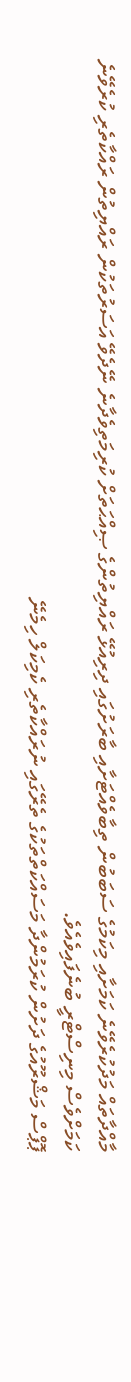މާއްދާތައް މަދުކުރެވޭނެ ކަމަށާއި މިކަމުގެ ސަބަބުން ތިބާވެއްޓަށާއި ބާރަށުގައި ދިރިއުޅޭ ރައްޔިތުންގެ ޞިއްޙަތަށް ކުރިމަތިވެދާނެ ނޭދެވޭ އަސަރުތަކުން ރައްޔިތުން ރައްކާތެރި ކުރެވޭނެ ކަމަށްވެސް މިނިސްޓްރީ ބުނެފައިވެއެވެ.
ޕޮޕްސް މަޝްރޫއުގެ ދަށުން ކުރަމުންދާ މަސައްކަތްތަކުގެ ތެރޭގައި ނުރައްކާތެރި ކެމިކަލް ހިމެނޭ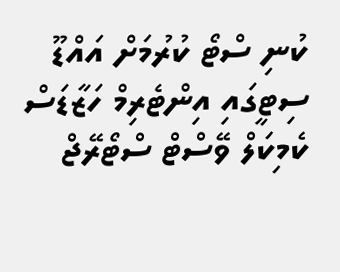ކުނި ސްޓޯ ކުރުމަށް އައްޑޫ ސިޓީގައި އިންޓެރިމް ހަޒާޑަސް ކެމިކަލް ވޭސްޓް ސްޓޯރޭޖް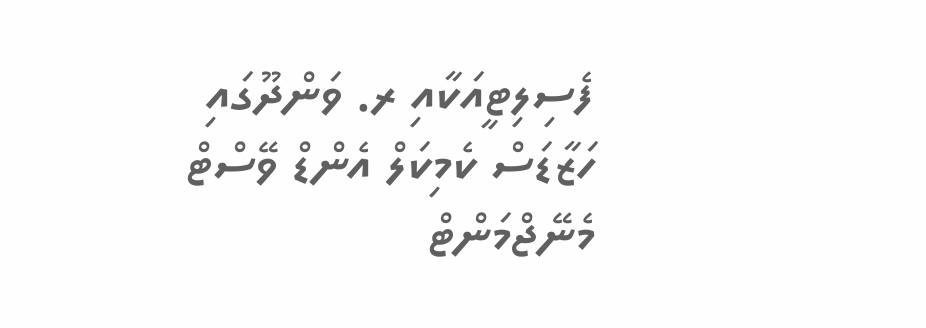ފެސިލިޓީއަކާއި ރ. ވަންދޫގައި ހަޒާޑަސް ކެމިކަލް އެންޑް ވޭސްޓް މެނޭޖްމަންޓް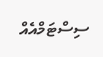ސިސްޓަމްއެއް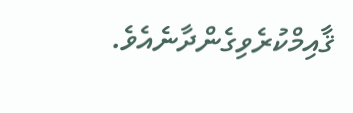ޤާއިމްކުރެވިގެންދާނެއެވެ.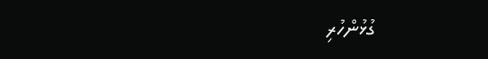ގުޅުންހުރި